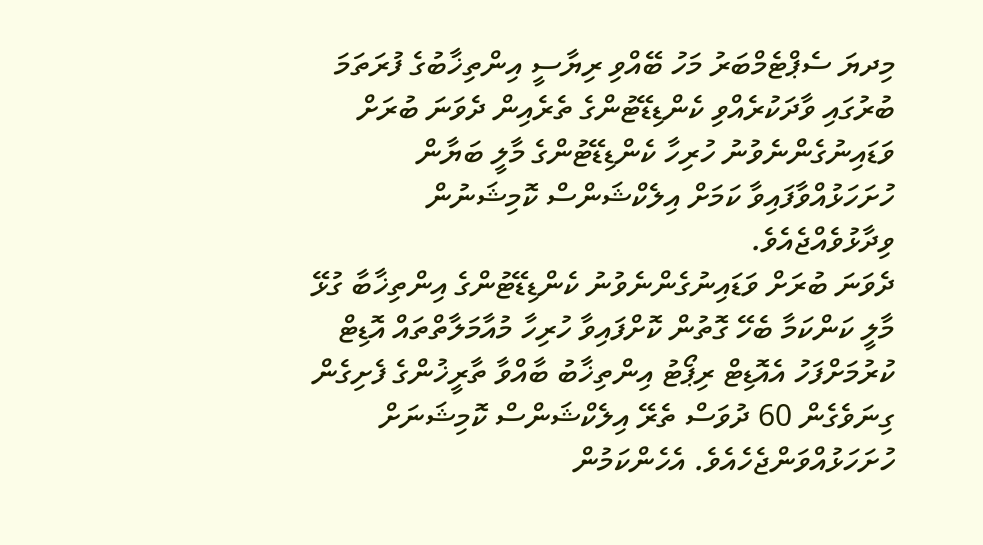މިދޔަ ސެޕްޓެމްބަރު މަހު ބޭއްވި ރިޔާސީ އިންތިޚާބުގެ ފުރަތަމަ ބުރުގައި ވާދަކުރެއްވި ކެންޑިޑޭޓުންގެ ތެރެއިން ދެވަނަ ބުރަށް ވަޑައިނުގެންނެވުނު ހުރިހާ ކެންޑިޑޭޓުންގެ މާލީ ބަޔާން ހުށަހަޅުއްވާފައިވާ ކަމަށް އިލެކްޝަންސް ކޮމިޝަނުން ވިދާޅުވެއްޖެއެވެ.
ދެވަނަ ބުރަށް ވަޑައިނުގެންނެވުނު ކެންޑިޑޭޓުންގެ އިންތިޚާބާ ގުޅޭ މާލީ ކަންކަމާ ބެހޭ ގޮތުން ކޮށްފައިވާ ހުރިހާ މުއާމަލާތްތައް އޮޑިޓް ކުރުމަށްފަހު އެއޮޑިޓް ރިޕޯޓު އިންތިޚާބު ބާއްވާ ތާރީޚުންގެ ފެށިގެން ގިނަވެގެން 60 ދުވަސް ތެރޭ އިލެކްޝަންސް ކޮމިޝަނަށް ހުށަހަޅުއްވަންޖެހެއެވެ. އެހެންކަމުން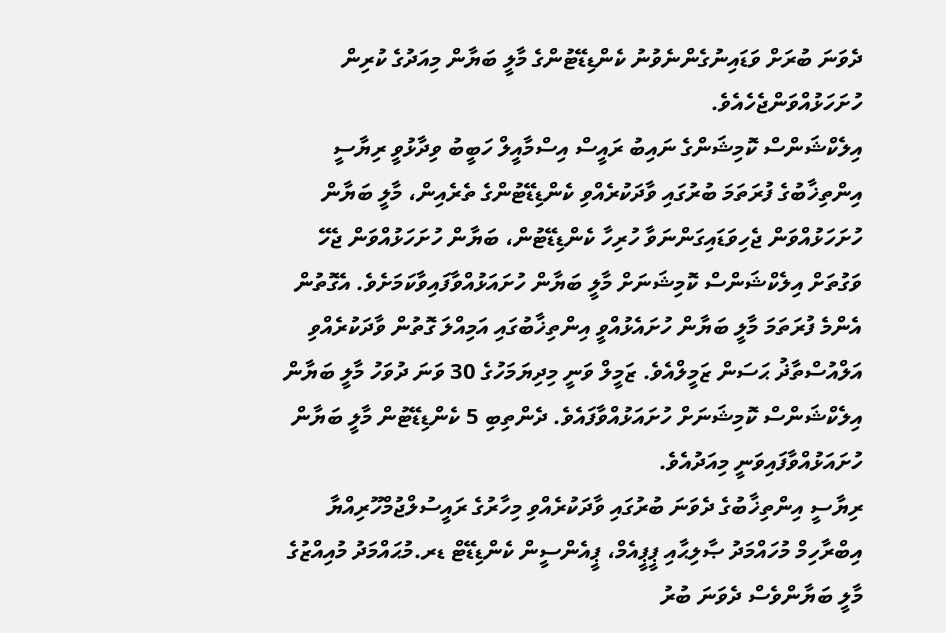ދެވަނަ ބުރަށް ވަޑައިނުގެންނެވުނު ކެންޑިޑޭޓުންގެ މާލީ ބަޔާން މިއަދުގެ ކުރިން ހުށަހަޅުއްވަންޖެހެއެވެ.
އިލެކްޝަންސް ކޮމިޝަންގެ ނައިބު ރައީސް އިސްމާއީލް ހަބީބު ވިދާޅުވީ ރިޔާސީ އިންތިޚާބުގެ ފުރަތަމަ ބުރުގައި ވާދަކުރެއްވި ކެންޑިޑޭޓުންގެ ތެރެއިން، މާލީ ބަޔާން ހުށަހަޅުއްވަން ޖެހިވަޑައިގަންނަވާ ހުރިހާ ކެންޑިޑޭޓުން، ބަޔާން ހުށަހަޅުއްވަން ޖެހޭ ވަގުތަށް އިލެކްޝަންސް ކޮމިޝަނަށް މާލީ ބަޔާން ހުށައަޅުއްވާފައިވާކަމަށެވެ. އެގޮތުން އެންމެ ފުރަތަމަ މާލީ ބަޔާން ހުށައެޅުއްވީ އިންތިޚާބުގައި އަމިއްލަ ގޮތުން ވާދަކުރެއްވި އަލްއުސްތާޛު ޙަސަން ޒަމީލްއެވެ. ޒަމީލް ވަނީ މިދިޔަމަހުގެ 30 ވަނަ ދުވަހު މާލީ ބަޔާން އިލެކްޝަންސް ކޮމިޝަނަށް ހުށައަޅުއްވާފައެވެ. ދެންތިބި 5 ކެންޑިޑޭޓުން މާލީ ބަޔާން ހުށައަޅުއްވާފައިވަނީ މިއަދުއެވެ.
ރިޔާސީ އިންތިޚާބުގެ ދެވަނަ ބުރުގައި ވާދަކުރެއްވި މިހާރުގެ ރައީސުލްޖުމްހޫރިއްޔާ އިބްރާހިމް މުހައްމަދު ޞާލިޙާއި ޕީޕީއެމް، ޕީއެންސީން ކެންޑިޑޭޓް ޑރ.މުޙައްމަދު މުއިއްޒުގެ މާލީ ބަޔާންވެސް ދެވަނަ ބުރު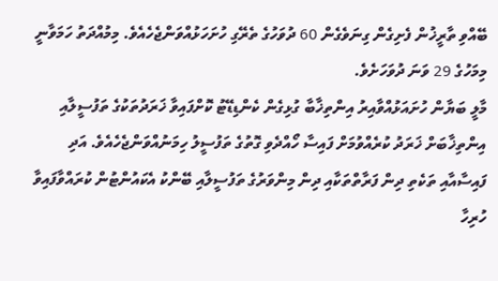ބޭއްވި ތާރީޚުން ފެށިގެން ގިނަވެގެން 60 ދުވަހުގެ ތެރޭގި ހުށަހަޅުއްވަންޖެހެއެވެ. މިމުއްދަތު ހަމަވާނީ މިމަހުގެ 29 ވަނަ ދުވަހަށެވެ.
މާލީ ބަޔާން ހުށައަޅުއްވާއިރު އިންތިޚާބާ ގުޅިގެން ކެންޑިޑޭޓު ކޮށްފައިވާ ޚަރަދުތަކުގެ ތަފުސީލާއި އިންތިޚާބަށް ޚަރަދު ކުރެއްވުމަށް ފައިސާ ހޯއްދެވި ގޮތުގެ ތަފުސީލު ހިމަނުއްވަންޖެހެއެވެ. އަދި ފައިސާއާއި ތަކެތި ދިން ފަރާތްތަކާއި ދިން މިންވަރުގެ ތަފުސީލާއި ބޭންކު އެކައުންޓުން ކުރައްވާފައިވާ ހުރިހާ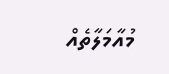މުއާމަލާތެއް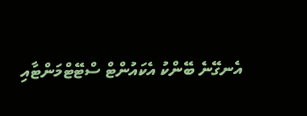އެނގޭނެ ބޭންކު އެކައުންޓް ސްޓޭޓްމަންޓާއި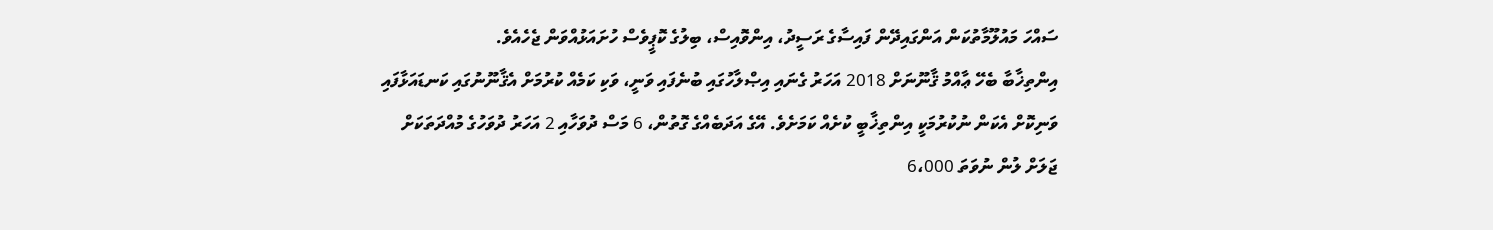ސައްހަ މައުލޫމާތުކަން އަންގައިދޭން ފައިސާގެ ރަސީދު، އިންވޮއިސް، ބިލުގެ ކޮޕީވެސް ހުށައަޅުއްވަން ޖެހެއެވެ.
އިންތިޚާބާ ބެހޭ ޢާއްމު ޤާނޫނަށް 2018 އަހަރު ގެނައި އިޞްލާހުގައި ބުނެފައި ވަނީ، ވަކި ކަމެއް ކުރުމަށް އެޤާނޫނުގައި ކަނޑައަޅާފައި ވަނިކޮށް އެކަން ނުކުރުމަކީ އިންތިޚާބީ ކުށެއް ކަމަށެވެ. އޭގެ އަދަބެއްގެ ގޮތުން، 6 މަސް ދުވަހާއި 2 އަހަރު ދުވަހުގެ މުއްދަތަކަށް ޖަލަށް ލުން ނުވަތަ 6،000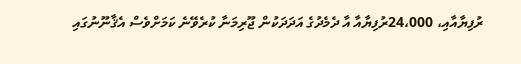ރުފިޔާއާއި، 24،000ރުފިޔާއާ އާ ދެމެދުގެ އަދަދަކުން ޖޫރިމަނާ ކުރެވޭނެ ކަމަށްވެސް އެޤާނޫނުގައި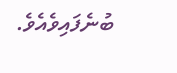ބުނެފައިވެއެވެ.